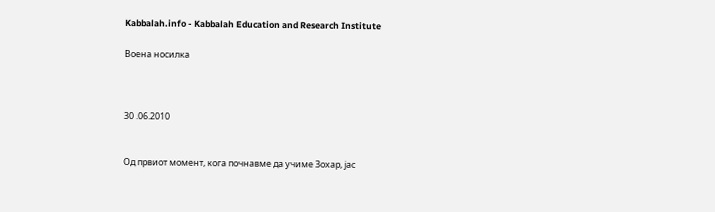Kabbalah.info - Kabbalah Education and Research Institute

Воена носилка



30 .06.2010


Од првиот момент, кога почнавме да учиме Зохар, јас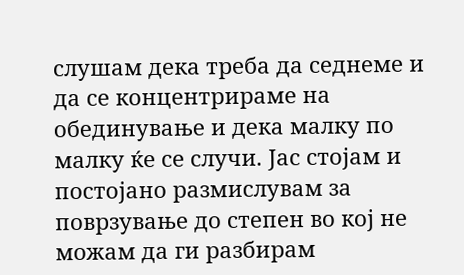слушам дека треба да седнеме и да се концентрираме на обединување и дека малку по малку ќе се случи. Јас стојам и постојано размислувам за поврзување до степен во кој не можам да ги разбирам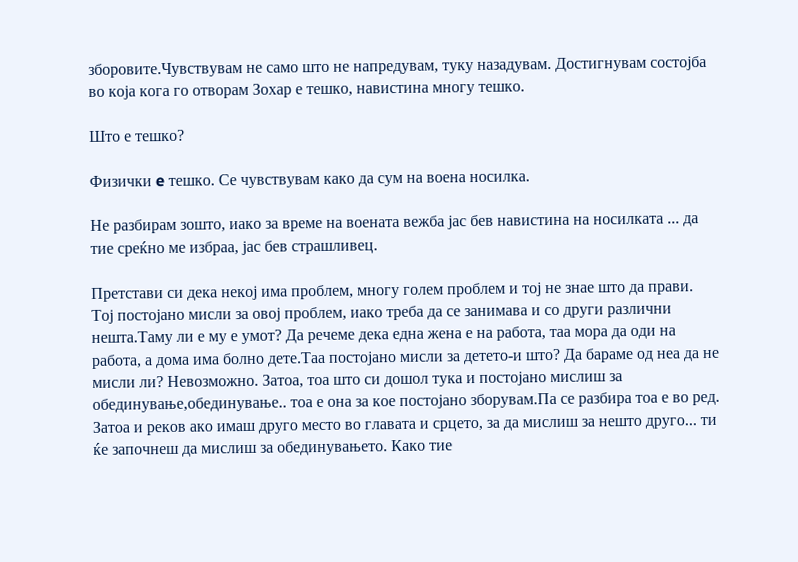зборовите.Чувствувам не само што не напредувам, туку назадувам. Достигнувам состојба во која кога го отворам Зохар е тешко, навистина многу тешко.

Што е тешко?

Физички e тешко. Се чувствувам како да сум на воена носилка.

Не разбирам зошто, иако за време на воената вежба јас бев навистина на носилката ... да тие среќно ме избраа, јас бев страшливец.

Претстави си дека некој има проблем, многу голем проблем и тој не знае што да прави. Тој постојано мисли за овој проблем, иако треба да се занимава и со други различни нешта.Таму ли е му е умот? Да речеме дека една жена е на работа, таа мора да оди на работа, а дома има болно дете.Таа постојано мисли за детето-и што? Да бараме од неа да не мисли ли? Невозможно. Затоа, тоа што си дошол тука и постојано мислиш за обединување,обединување.. тоа е она за кое постојано зборувам.Па се разбира тоа е во ред. Затоа и реков ако имаш друго место во главата и срцето, за да мислиш за нешто друго... ти ќе започнеш да мислиш за обединувањето. Како тие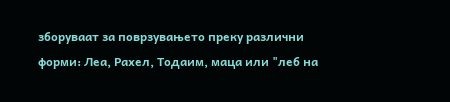зборуваат за поврзувањето преку различни форми: Леа, Рахел, Тодаим, маца или "леб на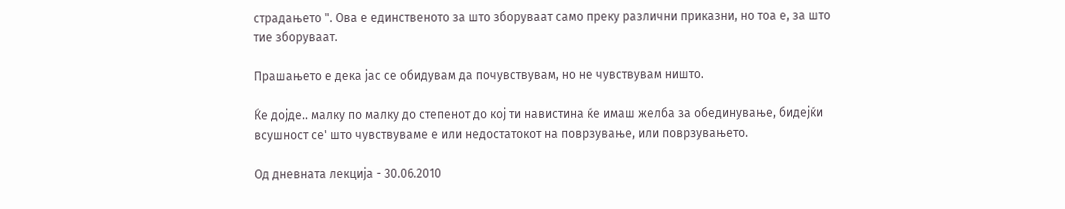страдањето ". Ова е единственото за што зборуваат само преку различни приказни, но тоа е, за што тие зборуваат.

Прашањето е дека јас се обидувам да почувствувам, но не чувствувам ништо.

Ќе дојде.. малку по малку до степенот до кој ти навистина ќе имаш желба за обединување, бидејќи всушност се' што чувствуваме е или недостатокот на поврзување, или поврзувањето.

Од дневната лекција - 30.06.2010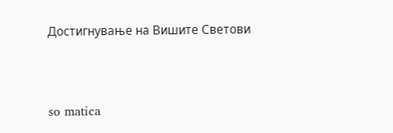Достигнување на Вишите Светови



so matica